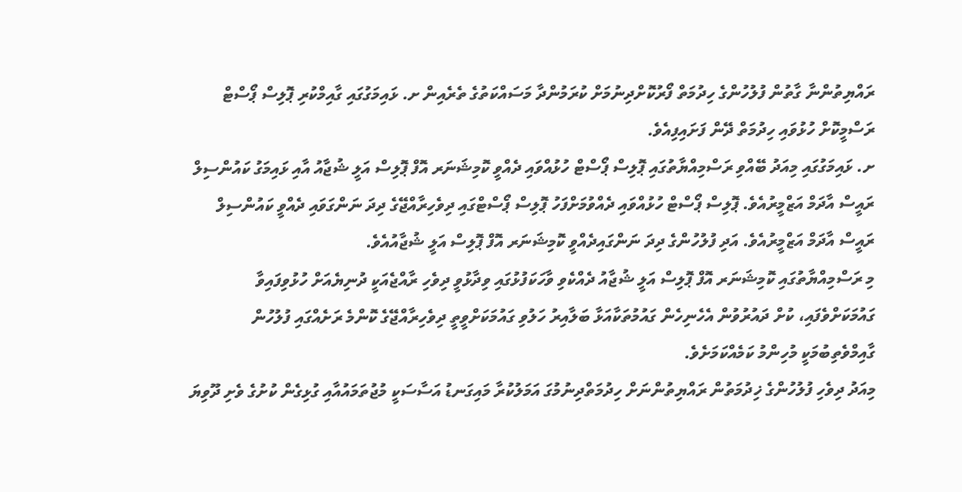ރައްޔިތުންނާ ގާތުން ފުލުހުންގެ ހިދުމަތް ފޯރުކޮށްދިނުމަށް ކުރަމުންދާ މަސައްކަތުގެ ތެރެއިން ށ. ޅައިމަގުގައި ގާއިމްކުރި ޕޮލިސް ޕޯސްޓް ރަސްމީކޮށް ހުޅުވައި ހިދުމަތް ދޭން ފަށައިފިއެވެ.
ށ. ޅައިމަގުގައި މިއަދު ބޭއްވި ރަސްމިއްޔާތުގައި ޕޮލިސް ޕޯސްޓް ހުޅުއްވައި ދެއްވީ ކޮމިޝަނަރ އޮފް ޕޮލިސް އަލީ ޝުޖާއު އާއި ޅައިމަގު ކައުންސިލް ރައީސް އާދަމް އަޒްމީރުއެވެ. ޕޮލިސް ޕޯސްޓް ހުޅުއްވައި ދެއްވުމަށްފަހު ޕޮލިސް ޕޯސްޓްގައި ދިވެހިރާއްޖޭގެ ދިދަ ނަންގަވައި ދެއްވީ ކައުންސިލް ރައީސް އާދަމް އަޒްމީރުއެވެ. އަދި ފުލުހުންގެ ދިދަ ނަންގައިދެއްވީ ކޮމިޝަނަރ އޮފް ޕޮލިސް އަލީ ޝުޖާއުއެވެ.
މި ރަސްމިއްޔާތުގައި ކޮމިޝަނަރ އޮފް ޕޮލިސް އަލީ ޝުޖާއު ދެއްކެވި ވާހަކަފުޅުގައި ވިދާޅުވީ ދިވެހި ރާއްޖެއަކީ ދުނިޔެއަށް ހުޅުވިފައިވާ ގައުމަކަށްވެފައި، ކުށް ދައުރުވުން އެހެނިހެން ގައުމުތަކާއަޅާ ބަލާއިރު ހަލުވި ގައުމަކަށްވީތީ ދިވެހިރާއްޖޭގެ ކޮންމެ ރަށެއްގައި ފުލުހުން ގާއިމްވެތިބުމަކީ މުހިންމު ކަމެއްކަމަށެވެ.
މިއަދު ދިވެހި ފުލުހުންގެ ޚިދުމަތުން ރައްޔިތުންނަށް ހިދުމަތްދިނުމުގަ އަމަލުކުރާ މައިގަނޑު އަސާސަކީ މުޖުތަމައުއާއި ގުޅިގެން ކުށުގެ ވެށި ދޫވިޔަ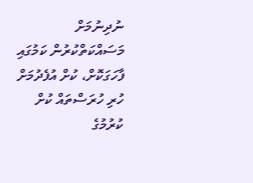ނުދިނުމަށް މަސައްކަތްކުރުން ކަމުގައި ފާހަގަކޮށް، ކުށް އުފެދުމަށް ހުރި ހުރަސްތައް ކުށް ކުރުމުގެ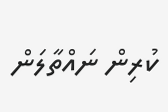ކުރިން ނައްތާލަން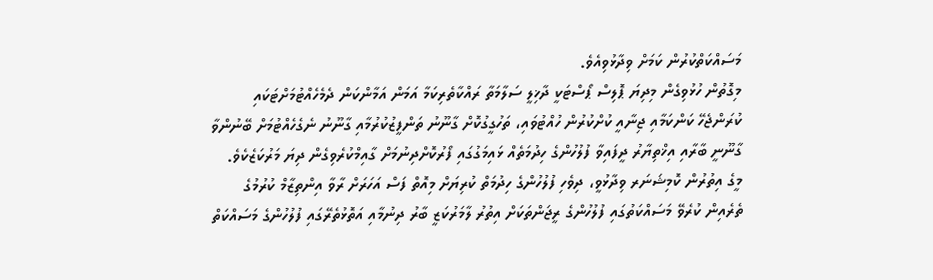މަސައްކަތްކުރުން ކަމަށް ވިދާޅުވިއެވެ.
މިގޮތުން ހުޅުވިގެން މިދިޔަ ޕޮލިސް ޕޯސްޓަކީ ދާޚިލީ ސަލާމަތާ ރައްކާތެރިކަމާ އަމަން އަމާންކަން ދެމެހެއްޓުމަށްޓަކައި ކުރަންޖެހޭ ކަންކަމާއި ޖިނާއީ ކުށްކުރުން ހުއްޓުވައި، ތަހުގީގުކޮށް ގާނޫނު ތަންފީޒުކުރުމާއި ގާނޫނު ނެގެހެއްޓުމަށް ބޭނުންވާ ގާނޫނީ ބާރާއި އިޚްތިޔާރު ދީފައިވާ ފުލުހުންގެ ހިދުމަތެއް ޅައިމަގުގައި ފޯރުކޮށްދިނުމަށް ގާއިމްކުރެވިގެން ދިޔަ މަރުކަޒެކެވެ.
މީގެ އިތުރުން ކޮމިޝަނަރ ވިދާޅުވީ، ދިވެހި ފުލުހުންގެ ހިދުމަތް ކުރިޔަށް މިއޮތް ފަސް އަހަރަށް ރާވާ އިންތިޒާމް ކުރުމުގެ ތެރެއިން ކުރެވޭ މަސައްކަތުގައި ފުލުހުންގެ ރީޖަންތަކަށް އިތުރު ލާމަރުކަޒީ ބާރު ދިނުމާއި އަތޮޅުތެރޭގައި ފުލުހުންގެ މަސައްކަތް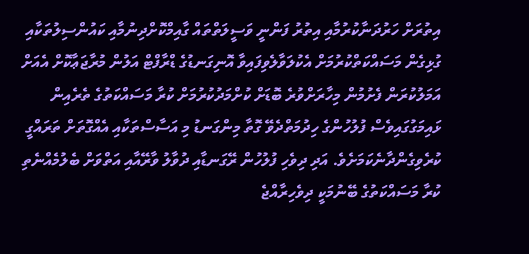އިތުރަށް ހަރުދަނާކުރުމާއި އިތުރު ފަންނީ ވަސީލަތްތައް ގާއިމްކޮށްދިނުމާއި ކައުންސިލުތަކާއި ގުޅިގެން މަސައްކަތްކުރުމަށް އެކުލަވާލެވިފައިވާ އޮނިގަނޑުގެ ޑްރާފްޓް އަލުން މުރާޖަޢާކޮށް އެއަށް އަމަލުކުރަން ފެށުމުން މިހާރަށްވުރެ ބޮޑަށް ކުށްމަދުކުރުމަށް ކުރާ މަސައްކަތުގެ ތެރެއިން ޅައިމަގުގައިވެސް ފުލުހުންގެ ހިދުމަތްދެވޭ ގޮތާ މިންގަނޑު މި އަސާސްތަކާއި އެއްގޮތަށް ތަރައްގީ ކުރެވިގެންދާނެކަމަށެވެ. އަދި ދިވެހި ފުލުހުން ރޭގަނޑާއި ދުވާލު ވާރޭއާއި އަތްވަށް ބެލުމެއްނެތި ކުރާ މަސައްކަތުގެ ބޭނުމަކީ ދިވެހިރާއްޖެ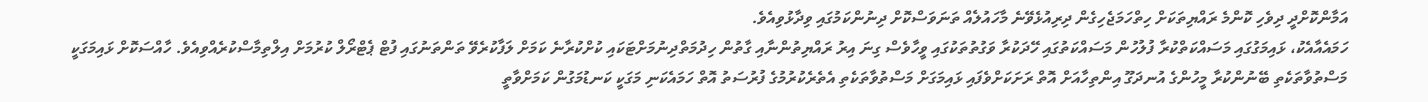އަމާންކޮށްދީ ދިވެހި ކޮންމެ ރައްޔިތަކަށް ހިތްހަމަޖެހިގެން ދިރިއުޅެވޭނެ މާހައުލެއް ތަނަވަސްކޮށް ދިނުންކަމުގައި ވިދާޅުވިއެވެ.
ހަމައެއާއެކު، ޅައިމަގުގައި މަސައްކަތްކުރާ ފުލުހުން މަސައްކަތުގައި ހޭދަކުރާ ވަގުތުތަކުގައި ވީހާވެސް ގިނަ އިރު ރައްޔިތުންނާއި ގާތުން ހިދުމަތްދިނުމަށްޓަކައި ކުށްކުރާނެ ކަމަށް ލަފާކުރެވޭ ތަންތަނުގައި ފުޓް ޕެޓްރޯލް ކުރުމަށް އިލްތިމާސްކުރެއްވިއެވެ. ހާއްސަކޮށް ޅައިމަގަކީ މަސްތުވާތަކެތި ބޭނުންކުރާ މީހުންގެ އުނދަގޫ އިންތިހާއަށް އޮތް ރަށަކަށްވެފައި ޅައިމަގަށް މަސްތުވާތަކެތި އެތެރެކުރުމުގެ ފުރުސަތު އޮތް ހަމައެކަނި މަގަކީ ކަނޑުމަގުން ކަމަށްވާތީ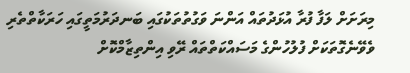މިރަށަށް ލަފާ ފުރާ އުޅަދުތައް އަންނަ ވަގުތުތަކުގައި ބަނދަރުމަތީގައި ހަރަކާތްތެރި ވެވޭނެގޮތަކަށް ފުލުހުންގެ މަސައްކަތްތައް ރޭވި އިންތިޒާމްކޮށް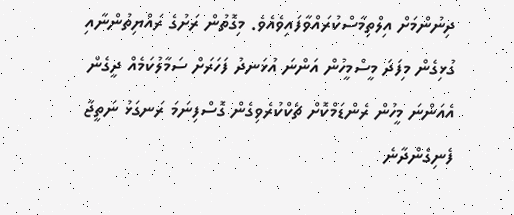ދިނުންމަށް އިލްތިމާސްކުރައްވާފައިވެއެވެ. މިގޮތުން ރަށުގެ ރައްޔިތުންނާއި ގުޅިގެން މިފަދަ މީސްމީހުން އަންނަ އުޅަނދު ފަހަރަށް ސަމާލުކަމެއް ދީގެން އެއަންނަ މީހުން ރެންޑަމްކޮށް ޗެކްކުރެވިގެން ގޮސްފިނަމަ ރަނގަޅު ނަތީޖާ ފެނިގެންދާނެ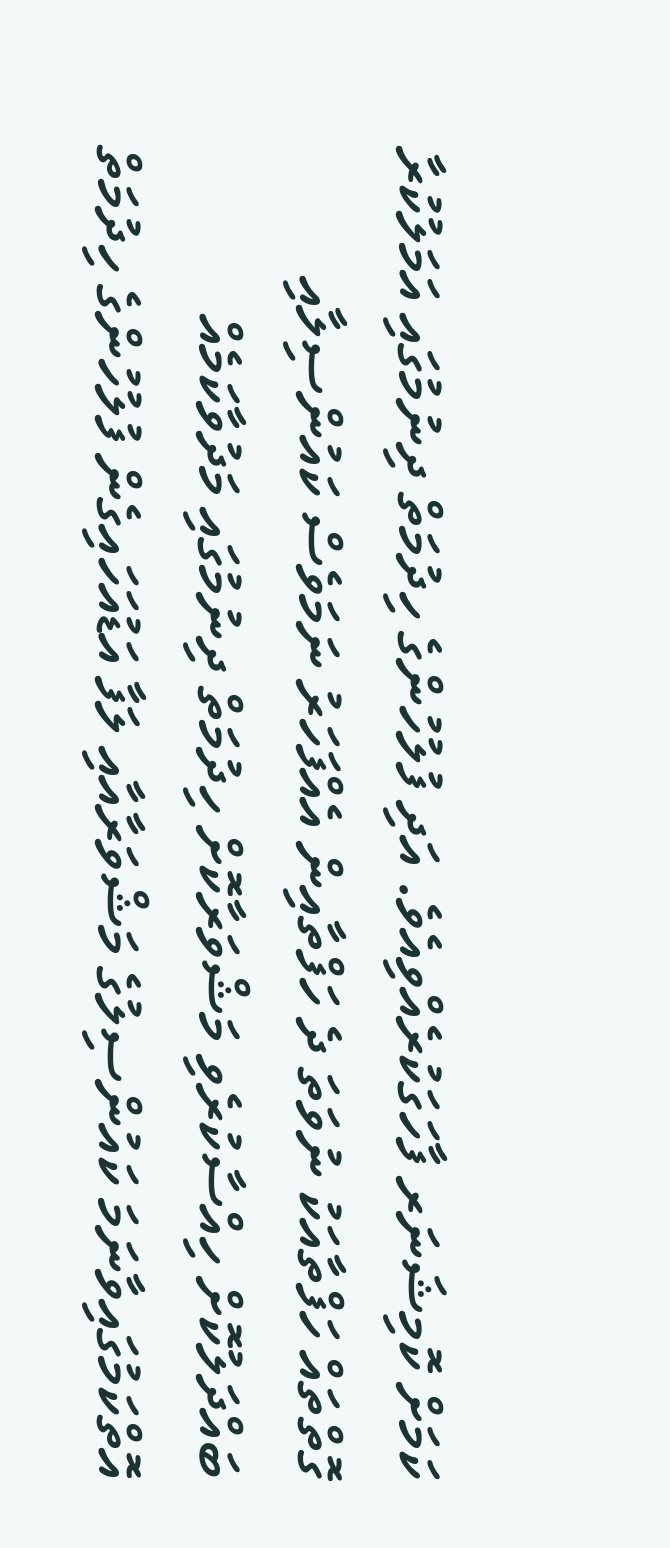ކަމަށް ކޮމިޝަނަރ ފާހަގަކުރެއްވިއެވެ. އަދި ފުލުހުންގެ ހިދުމަތް ދިނުމުގައި އަމަލުކުރާ ގޮތްތައް ހަފްތާއަކު ނުވަތަ ދެ ހަފްތާއިން އެއްފަހަރު ނަމަވެސް ކައުންސިލާއި ބައްދަލުކޮށް ހިއްސާކުރެވި މަޝްވަރާކޮށް ހިދުމަތް ދިނުމުގައި މަދުވާކަމެއް އޮތްކަމުގައިވާނަމަ ކައުންސިލުގެ މަޝްވަރާއާއި ލަފާ އަޑުއަހައިގެން ފުލުހުންގެ ހިދުމަތް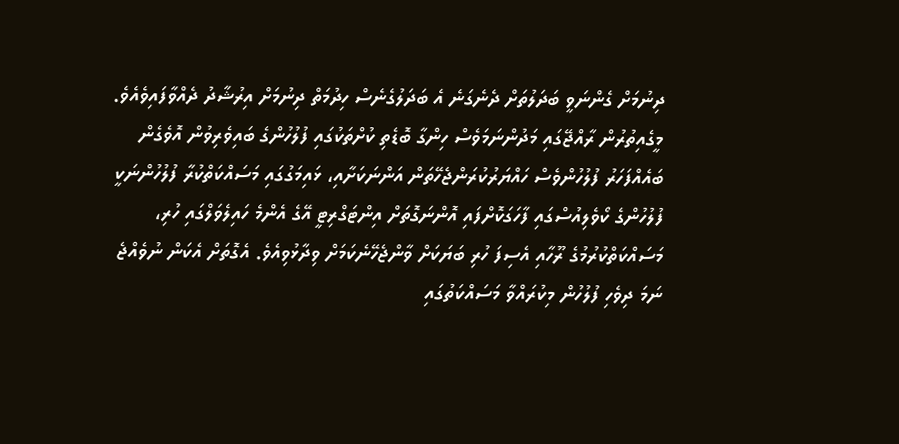ދިނުމަށް ގެންނަވީ ބަދަލުތަށް ދެނެގަނެ އެ ބަދަލުގެނެސް ހިދުމަތް ދިނުމަށް އިރުޝާދު ދެއްވާފައިވެއެވެ.
މީގެއިތުރުން ރާއްޖޭގައި މަދުންނަމަވެސް ހިންގާ ބޮޑެތި ކުށްތަކުގައި ފުލުހުންގެ ބައިވެރިވުން އޮވެގެން ބައެއްފަހަރު ފުލުހުންވެސް ހައްޔަރުކުރަންޖެހޭތަން އަންނަކަށާއި، ޅައިމަގުގައި މަސައްކަތްކުރާ ފުލުހުންނަކީ ފުލުހުންގެ ކޯވެލިއުސްގައި ފާހަގަކޮށްފައި އޮންނަގޮތަށް އިންޓަގްރިޓީ އޭގެ އެންމެ ހައިލެވަލްގައި ހުރި، މަސައްކަތްކުރުމުގެ ރޫހާއި އެސިފަ ހުރި ބަޔަކަށް ވާންޖެހޭނެކަމަށް ވިދާޅުވިއެވެ. އެގޮތަށް އެކަން ނުވެއްޖެ ނަމަ ދިވެހި ފުލުހުން މިކުރައްވާ މަސައްކަތުގައި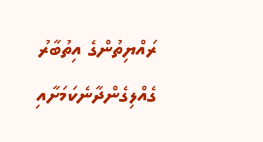ރައްޔިތުންގެ އިތުބާރު ގެއްލިގެންދާނެކަމަށާއި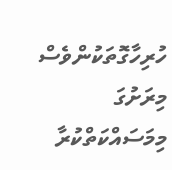ހުރިހާގޮތަކުންވެސް މިރަށުގަ މިމަސައްކަތްކުރާ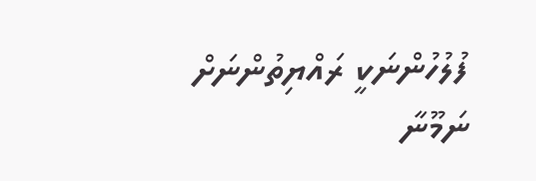ފުލުހުންނަކީ ރައްޔިތުންނަށް ނަމޫނާ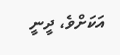އަކަށްވެ، ދީނީ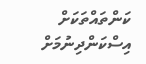ކަންތައްތަކަށް އިސްކަންދިނުމަށް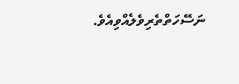ނަސޭހަތްތެރިވެލެއްވިއެވެ.